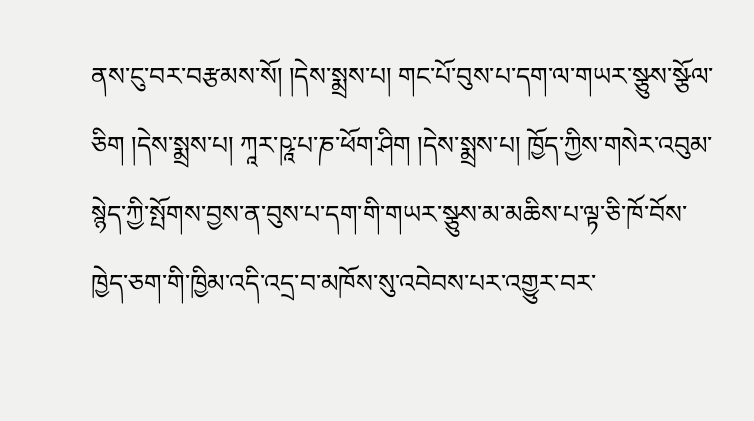ནས་ངུ་བར་བརྩམས་སོ། །དེས་སྨྲས་པ། གང་པོ་བུས་པ་དག་ལ་གཡར་སྩུས་སྩོལ་ཅིག །དེས་སྨྲས་པ། ཀཱར་ཥཱ་པ་ཎ་ཕོག་ཤིག །དེས་སྨྲས་པ། ཁྱོད་ཀྱིས་གསེར་འབུམ་སྙེད་ཀྱི་སྤོགས་བྱས་ན་བུས་པ་དག་གི་གཡར་སྩུས་མ་མཆིས་པ་ལྟ་ཅི་ཁོ་བོས་ཁྱེད་ཅག་གི་ཁྱིམ་འདི་འདྲ་བ་མཁོས་སུ་འབེབས་པར་འགྱུར་བར་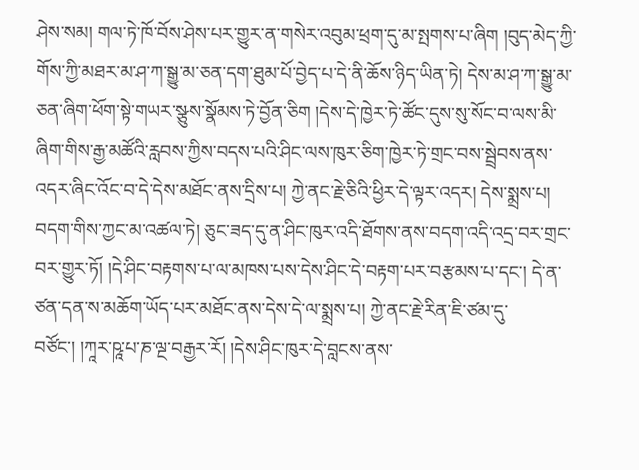ཤེས་སམ། གལ་ཏེ་ཁོ་བོས་ཤེས་པར་གྱུར་ན་གསེར་འབུམ་ཕྲག་དུ་མ་སྤགས་པ་ཞིག །བུད་མེད་ཀྱི་གོས་ཀྱི་མཐར་མ་ཤ་ཀ་སྒྱུ་མ་ཅན་དག་ཐུམ་པོ་བྱེད་པ་དེ་ནི་ཆོས་ཉིད་ཡིན་ཏེ། དེས་མ་ཤ་ཀ་སྒྱུ་མ་ཅན་ཞིག་ཕོག་སྟེ་གཡར་སྩུས་སྣོམས་ཏེ་བྱོན་ཅིག །དེས་དེ་ཁྱེར་ཏེ་ཚོང་དུས་སུ་སོང་བ་ལས་མི་ཞིག་གིས་རྒྱ་མཚོའི་རླབས་ཀྱིས་བདས་པའི་ཤིང་ལས་ཁུར་ཅིག་ཁྱེར་ཏེ་གྲང་བས་སྦྲེབས་ནས་འདར་ཞིང་འོང་བ་དེ་དེས་མཐོང་ནས་དྲིས་པ། ཀྱེ་ནང་རྗེ་ཅིའི་ཕྱིར་དེ་ལྟར་འདར། དེས་སྨྲས་པ། བདག་གིས་ཀྱང་མ་འཚལ་ཏེ། ཅུང་ཟད་དུ་ན་ཤིང་ཁུར་འདི་ཐོགས་ནས་བདག་འདི་འདྲ་བར་གྲང་བར་གྱུར་ཏོ། །དེ་ཤིང་བརྟགས་པ་ལ་མཁས་པས་དེས་ཤིང་དེ་བརྟག་པར་བརྩམས་པ་དང་། དེ་ན་ཙན་དན་ས་མཆོག་ཡོད་པར་མཐོང་ནས་དེས་དེ་ལ་སྨྲས་པ། ཀྱེ་ནང་རྗེ་རིན་ཇི་ཙམ་དུ་བཙོང་། །ཀཱར་ཥཱ་པ་ཎ་ལྔ་བརྒྱར་རོ། །དེས་ཤིང་ཁུར་དེ་བླངས་ནས་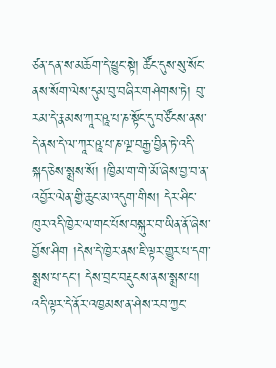ཙན་དན་ས་མཆོག་དེ་ཕྱུང་སྟེ། ཚོང་དུས་སུ་སོང་ནས་སོག་ལེས་དུམ་བུ་བཞིར་གཤེགས་ཏེ། བུ་རམ་དེ་རྣམས་ཀཱར་ཥཱ་པ་ཎ་སྟོང་དུ་བཙོངས་ནས་དེ་ནས་དེ་ལ་ཀཱར་ཥཱ་པ་ཎ་ལྔ་བརྒྱ་བྱིན་ཏེ་འདི་སྐད་ཅེས་སྨྲས་སོ། །ཁྱིམ་ག་གེ་མོ་ཞེས་བྱ་བ་ན་འབྱོར་ལེན་གྱི་ཆུང་མ་འདུག་གིས། དེར་ཤིང་ཁུར་འདི་ཁྱེར་ལ་གང་པོས་བསྐུར་བ་ཡིན་ནོ་ཞེས་བྱོས་ཤིག །དེས་དེ་ཁྱེར་ནས་ཇི་ལྟར་གྱུར་པ་དག་སྨྲས་པ་དང་། དེས་བྲང་བརྡུངས་ནས་སྨྲས་པ། འདི་ལྟར་དེ་ནོར་འཁྱམས་ན་ཤེས་རབ་ཀྱང་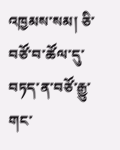འཁྱམས་སམ། ཅི་བཙོ་བ་ཚོལ་དུ་བཏད་ན་བཙོ་རྒྱུ་གང་